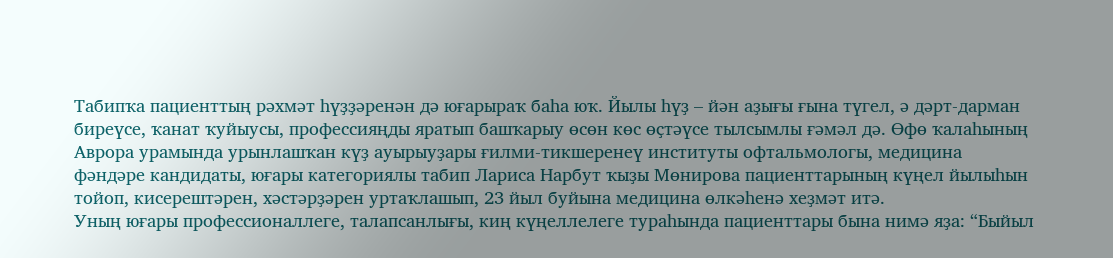Табипҡа пациенттың рәхмәт һүҙҙәренән дә юғарыраҡ баһа юҡ. Йылы һүҙ – йән аҙығы ғына түгел, ә дәрт-дарман биреүсе, ҡанат ҡуйыусы, профессияңды яратып башҡарыу өсөн көс өҫтәүсе тылсымлы ғәмәл дә. Өфө ҡалаһының Аврора урамында урынлашҡан күҙ ауырыуҙары ғилми-тикшеренеү институты офтальмологы, медицина фәндәре кандидаты, юғары категориялы табип Лариса Нарбут ҡыҙы Мөнирова пациенттарының күңел йылыһын тойоп, кисерештәрен, хәстәрҙәрен уртаҡлашып, 23 йыл буйына медицина өлкәһенә хеҙмәт итә.
Уның юғары профессионаллеге, талапсанлығы, киң күңеллелеге тураһында пациенттары бына нимә яҙа: “Быйыл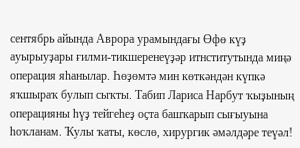сентябрь айында Аврора урамындағы Өфө күҙ ауырыуҙары ғилми-тикшеренеүҙәр итнститутында миңә операция яһанылар. Һөҙөмтә мин көткәндән күпкә яҡшыраҡ булып сыҡты. Табип Лариса Нарбут ҡыҙының операцияны һүҙ тейгеһеҙ оҫта башҡарып сығыуына һоҡланам. Ҡулы ҡаты, көслө, хирургик әмәлдәре теүәл!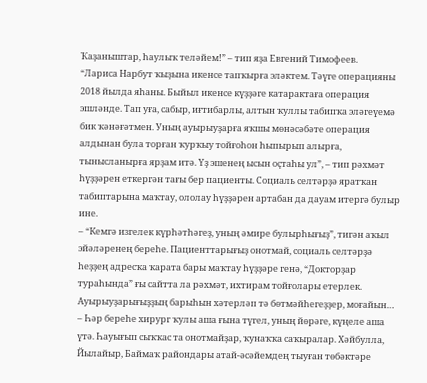Ҡаҙаныштар, һаулыҡ теләйем!” – тип яҙа Евгений Тимофеев.
“Лариса Нарбут ҡыҙына икенсе тапҡырға эләктем. Тәүге операцияны 2018 йылда яһаны. Быйыл икенсе күҙҙәге катарактаға операция эшләнде. Тап уға, сабыр, иғтибарлы, алтын ҡуллы табипҡа эләгеүемә бик ҡәнәғәтмен. Уның ауырыуҙарға яҡшы мөнәсәбәте операция алдынан була торған ҡурҡыу тойғоһон һыпырып алырға, тынысланырға ярҙам итә. Үҙ эшенең ысын оҫтаһы ул”, – тип рәхмәт һүҙҙәрен еткергән тағы бер пациенты. Социаль селтәрҙә яратҡан табиптарына маҡтау, ололау һүҙҙәрен артабан да дауам итергә булыр ине.
– “Кемгә изгелек күрһәтһәгеҙ, уның әмире булырһығыҙ”, тигән аҡыл эйәләренең береһе. Пациенттарығыҙ онотмай, социаль селтәрҙә һеҙҙең адресҡа ҡарата бары маҡтау һүҙҙәре генә, “Докторҙар тураһында” ғы сайтта ла рәхмәт, ихтирам тойғолары етерлек. Ауырыуҙарығыҙҙың барыһын хәтерләп тә бөтмәйһегеҙҙер, моғайын…
– Һәр береһе хирург ҡулы аша ғына түгел, уның йөрәге, күңеле аша үтә. Һауығып сыҡҡас та онотмайҙар, ҡунаҡҡа саҡыралар. Хәйбулла, Йылайыр, Баймаҡ райондары атай-әсәйемдең тыуған төбәктәре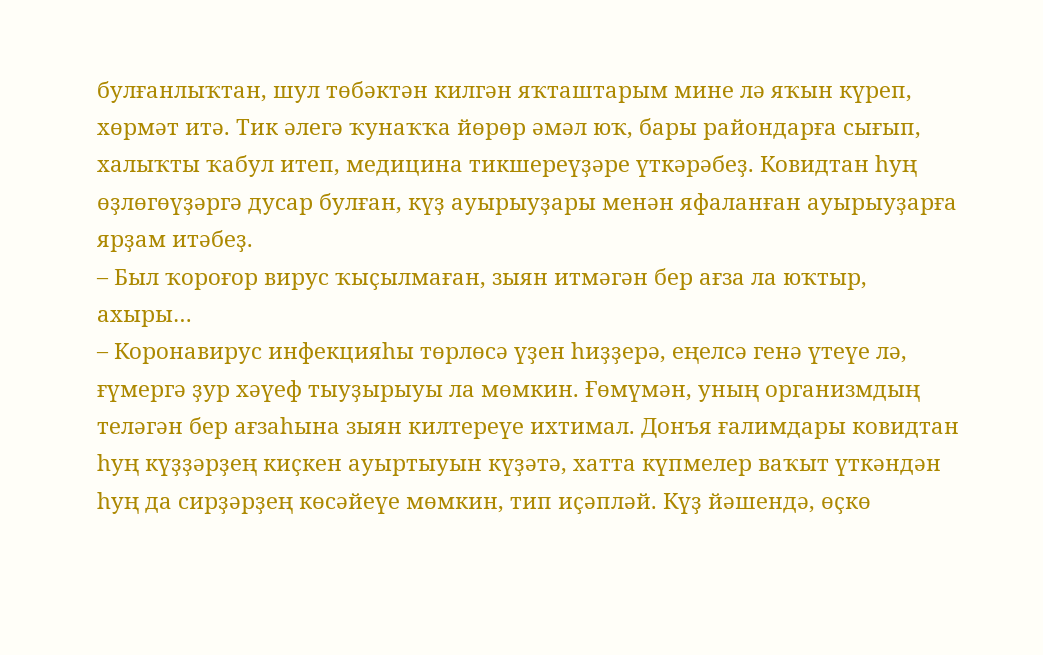булғанлыҡтан, шул төбәктән килгән яҡташтарым мине лә яҡын күреп, хөрмәт итә. Тик әлегә ҡунаҡҡа йөрөр әмәл юҡ, бары райондарға сығып, халыҡты ҡабул итеп, медицина тикшереүҙәре үткәрәбеҙ. Ковидтан һуң өҙлөгөүҙәргә дусар булған, күҙ ауырыуҙары менән яфаланған ауырыуҙарға ярҙам итәбеҙ.
– Был ҡороғор вирус ҡыҫылмаған, зыян итмәгән бер ағза ла юҡтыр, ахыры…
– Коронавирус инфекцияһы төрлөсә үҙен һиҙҙерә, еңелсә генә үтеүе лә, ғүмергә ҙур хәүеф тыуҙырыуы ла мөмкин. Ғөмүмән, уның организмдың теләгән бер ағзаһына зыян килтереүе ихтимал. Донъя ғалимдары ковидтан һуң күҙҙәрҙең киҫкен ауыртыуын күҙәтә, хатта күпмелер ваҡыт үткәндән һуң да сирҙәрҙең көсәйеүе мөмкин, тип иҫәпләй. Күҙ йәшендә, өҫкө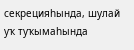секрецияһында, шулай уҡ туҡымаһында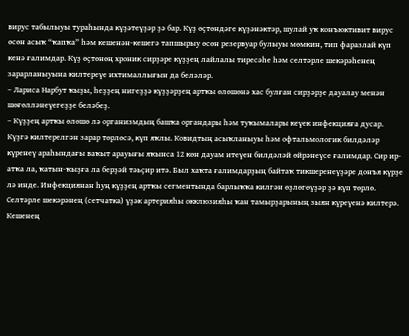вирус табылыуы тураһында күҙәтеүҙәр ҙә бар. Күҙ өҫтөндәге күҙәнәктәр, шулай уҡ конъюктивит вирус өсөн асыҡ “ҡапҡа” һәм кешенән-кешегә тапшырыу өсөн резервуар булыуы мөмкин, тип фаразлай күп кенә ғалимдар. Күҙ өҫтөнөң хроник сирҙәре күҙҙең лайлалы тиресәһе һәм селтәрле шекәрәһенең зарарланыуына килтереүе ихтималлығын да беләләр.
– Лариса Нарбут ҡыҙы, һеҙҙең нигеҙҙә күҙҙәрҙең артҡы өлөшөнә хас булған сирҙәрҙе дауалау менән шөғөлләнеүегеҙҙе беләбеҙ.
– Күҙҙең артҡы өлөшө лә организмдың башҡа органдары һәм туҡымалары кеүек инфекцияға дусар. Күҙгә килтерелгән зарар төрлөсә, күп яҡлы. Ковидтың асыҡланыуы һәм офтальмологик билдәләр күренеү араһындағы ваҡыт арауығы яҡынса 12 көн дауам итеүен билдәләй өйрәнеүсе ғалимдар. Сир ир-атҡа ла, ҡатын-ҡыҙға ла берҙәй тәьҫир итә. Был хаҡта ғалимдарҙың байтаҡ тикшеренеүҙәре донъя күрҙе лә инде. Инфекциянан һуң күҙҙең артҡы сегментында барлыҡҡа килгән өҙлөгөүҙәр ҙә күп төрлө. Селтәрле шекәрәнең (сетчатка) үҙәк артерияһы окклюзияһы ҡан тамырҙарының зыян күреүенә килтерә. Кешенең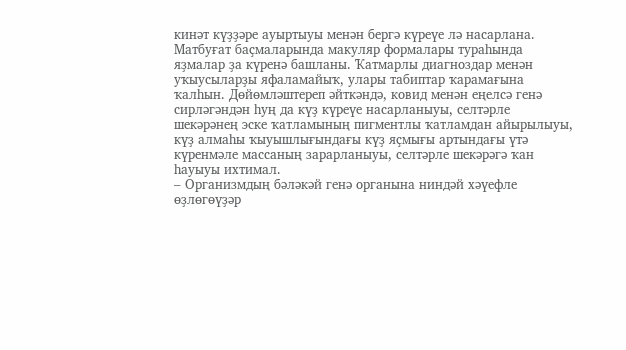кинәт күҙҙәре ауыртыуы менән бергә күреүе лә насарлана. Матбуғат баҫмаларында макуляр формалары тураһында яҙмалар ҙа күренә башланы. Ҡатмарлы диагноздар менән уҡыусыларҙы яфаламайыҡ, улары табиптар ҡарамағына ҡалһын. Дөйөмләштереп әйткәндә, ковид менән еңелсә генә сирләгәндән һуң да күҙ күреүе насарланыуы, селтәрле шекәрәнең эске ҡатламының пигментлы ҡатламдан айырылыуы, күҙ алмаһы ҡыуышлығындағы күҙ яҫмығы артындағы үтә күренмәле массаның зарарланыуы, селтәрле шекәрәгә ҡан һауыуы ихтимал.
– Организмдың бәләкәй генә органына ниндәй хәүефле өҙлөгөүҙәр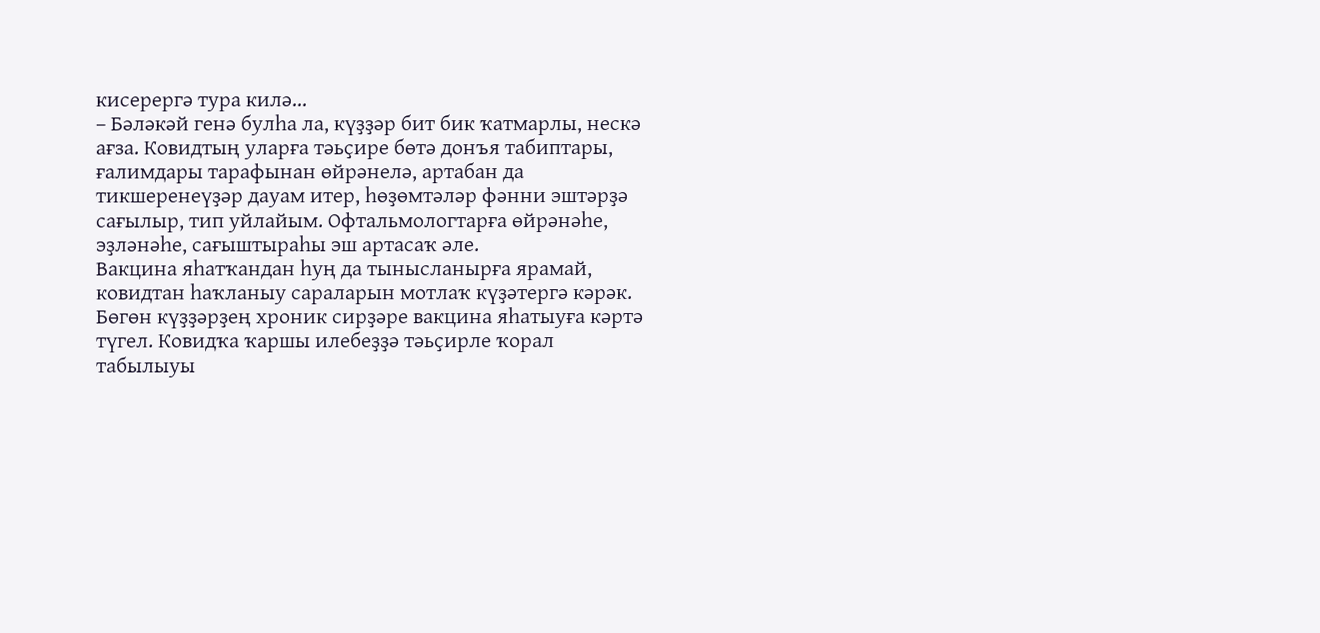кисерергә тура килә...
– Бәләкәй генә булһа ла, күҙҙәр бит бик ҡатмарлы, нескә ағза. Ковидтың уларға тәьҫире бөтә донъя табиптары, ғалимдары тарафынан өйрәнелә, артабан да тикшеренеүҙәр дауам итер, һөҙөмтәләр фәнни эштәрҙә сағылыр, тип уйлайым. Офтальмологтарға өйрәнәһе, эҙләнәһе, сағыштыраһы эш артасаҡ әле.
Вакцина яһатҡандан һуң да тынысланырға ярамай, ковидтан һаҡланыу сараларын мотлаҡ күҙәтергә кәрәк. Бөгөн күҙҙәрҙең хроник сирҙәре вакцина яһатыуға кәртә түгел. Ковидҡа ҡаршы илебеҙҙә тәьҫирле ҡорал табылыуы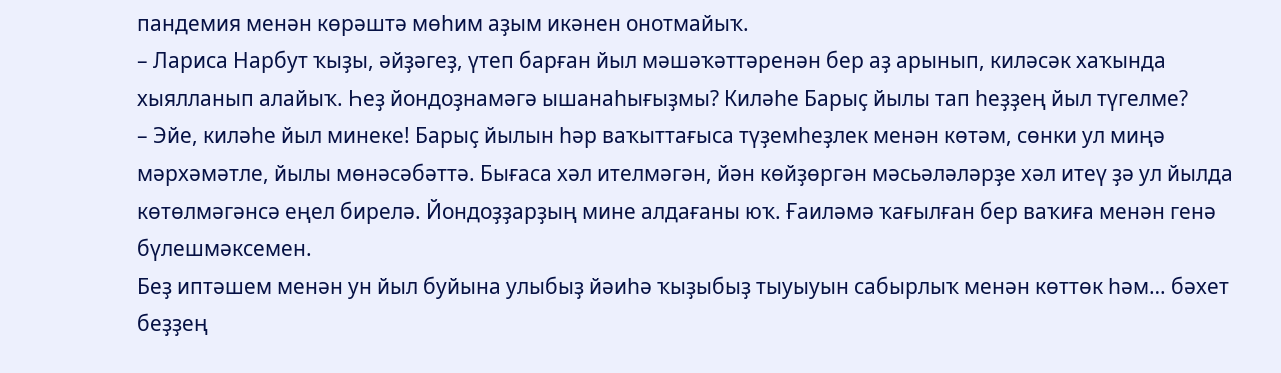пандемия менән көрәштә мөһим аҙым икәнен онотмайыҡ.
– Лариса Нарбут ҡыҙы, әйҙәгеҙ, үтеп барған йыл мәшәҡәттәренән бер аҙ арынып, киләсәк хаҡында хыялланып алайыҡ. Һеҙ йондоҙнамәгә ышанаһығыҙмы? Киләһе Барыҫ йылы тап һеҙҙең йыл түгелме?
– Эйе, киләһе йыл минеке! Барыҫ йылын һәр ваҡыттағыса түҙемһеҙлек менән көтәм, сөнки ул миңә мәрхәмәтле, йылы мөнәсәбәттә. Бығаса хәл ителмәгән, йән көйҙөргән мәсьәләләрҙе хәл итеү ҙә ул йылда көтөлмәгәнсә еңел бирелә. Йондоҙҙарҙың мине алдағаны юҡ. Ғаиләмә ҡағылған бер ваҡиға менән генә бүлешмәксемен.
Беҙ иптәшем менән ун йыл буйына улыбыҙ йәиһә ҡыҙыбыҙ тыуыуын сабырлыҡ менән көттөк һәм… бәхет беҙҙең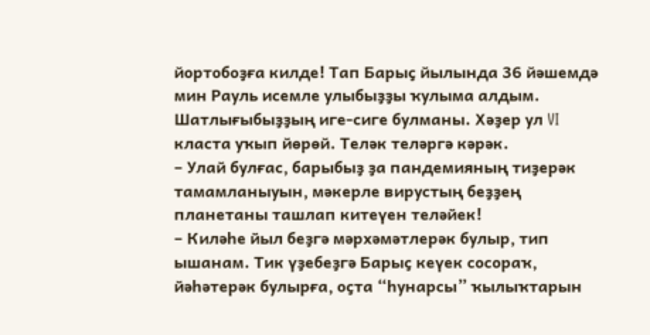йортобоҙға килде! Тап Барыҫ йылында 36 йәшемдә мин Рауль исемле улыбыҙҙы ҡулыма алдым. Шатлығыбыҙҙың иге-сиге булманы. Хәҙер ул VI класта уҡып йөрөй. Теләк теләргә кәрәк.
– Улай булғас, барыбыҙ ҙа пандемияның тиҙерәк тамамланыуын, мәкерле вирустың беҙҙең планетаны ташлап китеүен теләйек!
– Киләһе йыл беҙгә мәрхәмәтлерәк булыр, тип ышанам. Тик үҙебеҙгә Барыҫ кеүек сосораҡ, йәһәтерәк булырға, оҫта “һунарсы” ҡылыҡтарын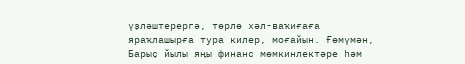үҙләштерергә, төрлө хәл-ваҡиғаға яраҡлашырға тура килер, моғайын. Ғөмүмән, Барыҫ йылы яңы финанс мөмкинлектәре һәм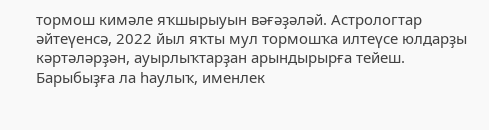тормош кимәле яҡшырыуын вәғәҙәләй. Астрологтар әйтеүенсә, 2022 йыл яҡты мул тормошҡа илтеүсе юлдарҙы кәртәләрҙән, ауырлыҡтарҙан арындырырға тейеш. Барыбыҙға ла һаулыҡ, именлек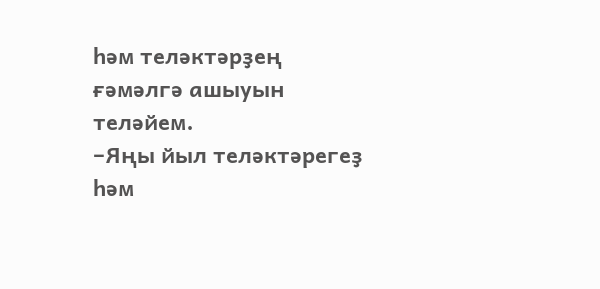һәм теләктәрҙең ғәмәлгә ашыуын теләйем.
–Яңы йыл теләктәрегеҙ һәм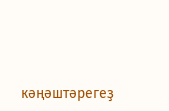кәңәштәрегеҙ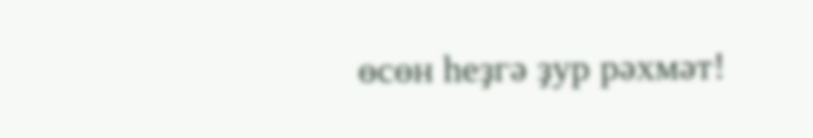өсөн һеҙгә ҙур рәхмәт!